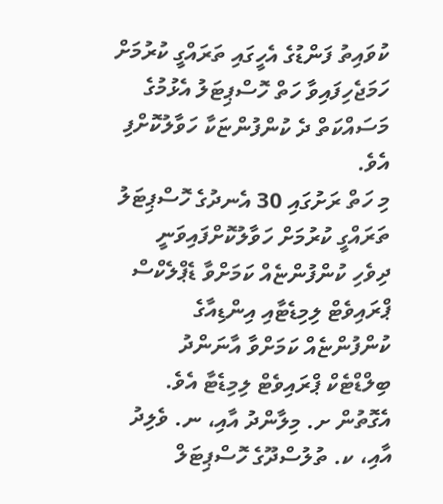ކުވައިތު ފަންޑުގެ އެހީގައި ތަރައްގީ ކުރުމަށް ހަމަޖެހިފައިވާ ހަތް ހޮސްޕިޓަލު އެޅުމުގެ މަސައްކަތް ދެ ކުންފުންޏަކާ ހަވާލުކޮށްފި އެވެ.
މި ހަތް ރަށުގައި 30 އެނދުގެ ހޮސްޕިޓަލު ތަރައްގީ ކުރުމަށް ހަވާލުކޮށްފައިވަނީ ދިވެހި ކުންފުންޏެއް ކަމަށްވާ ޑެޕްލެކްސް ޕްރައިވެޓް ލިމިޑެޓާއި އިންޑިއާގެ ކުންފުންޏެއް ކަމަށްވާ އާނަންދު ބިލްޑްޓެކް ޕްރައިވެޓް ލިމިޑެޓާ އެވެ.
އެގޮތުން ށ. މިލާންދު އާއި، ނ. ވެލިދު އާއި، ކ. ތުލުސްދޫގެ ހޮސްޕިޓަލް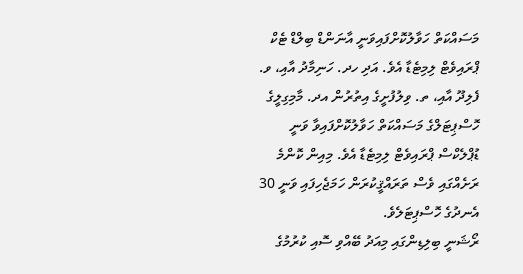މަސައްކަތް ހަވާލުކޮށްފައިވަނީ އާނަންޑް ބިލްޑް ޓެކް ޕްރައިވެޓް ލިމިޓެޑާ އެވެ. އަދި ހދ. ހަނިމާދު އާއި، ވ. ފެލިދޫ އާއި، ތ. ވިލުފުށީގެ އިތުރުން އދ. މާމިގިލީގެ ހޮސްޕިޓަލްގެ މަސައްކަތް ހަވާލުކޮށްފައިވާ ވަނީ ޑުޕްލެކްސް ޕްރައިވެޓް ލިމިޓެޑާ އެވެ. މިއިން ކޮންމެ ރަށެއްގައި ވެސް ތަރައްޤީކުރަން ހަމަޖެހިފައި ވަނީ 30 އެނދުގެ ހޮސްޕިޓަލެވެ.
ރޯޝަނީ ބިލިޑިންގައި މިއަދު ބޭއްވި ސޮއި ކުރުމުގެ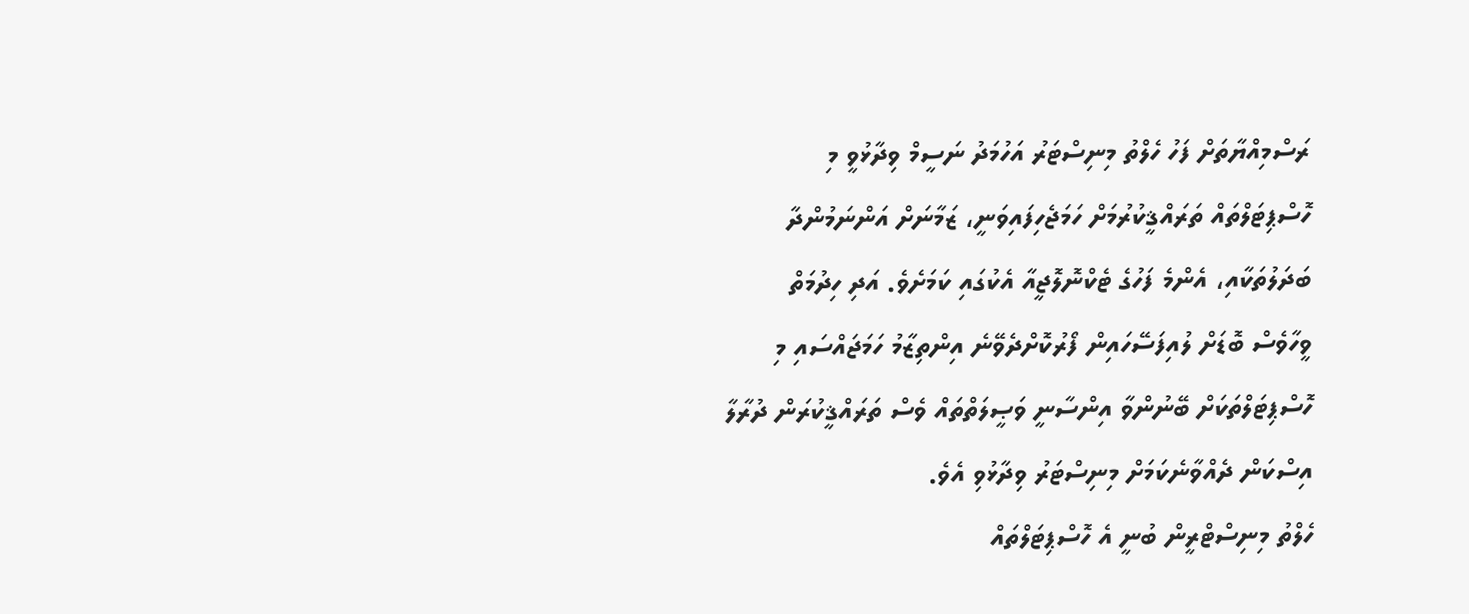ރަސްމިއްޔާތަށް ފަހު ހެލްތު މިނިސްޓަރު އަހުމަދު ނަސީމް ވިދާޅުވީ މި ހޮސްޕިޓަލްތައް ތަރައްޤީކުރުމަށް ހަމަޖެހިފައިވަނީ، ޒަމާނަށް އަންނަމުންދާ ބަދަލުތަކާއި، އެންމެ ފަހުގެ ޓެކްނޮލޮޖީއާ އެކުގައި ކަމަށެވެ. އަދި ހިދުމަތް ވީހާވެސް ބޮޑަށް ލުއިފަސޭހައިން ފޯރުކޮށްދެވޭނެ އިންތިޒާމު ހަމަޖައްސައި މި ހޮސްޕިޓަލްތަކަށް ބޭނުންވާ އިންސާނީ ވަޞީލަތްތައް ވެސް ތަރައްޤީކުރަން ދުރާލާ އިސްކަން ދެއްވާނެކަމަށް މިނިސްޓަރު ވިދާޅުވި އެވެ.
ހެލްތު މިނިސްޓްރީން ބުނީ އެ ހޮސްޕިޓަލްތައް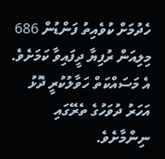ހެދުމަށް ކުވެއިތު ފަންޑުން 686 މިލިއަން ރުފިޔާ ދީފައިވާ ކަމަށެވެ. އެ މަސައްކަތް ހަވާލުކުރީ ދޮޅު އަހަރު ދުވަހުގެ ތެރޭގައި ނިންމާށެވެ.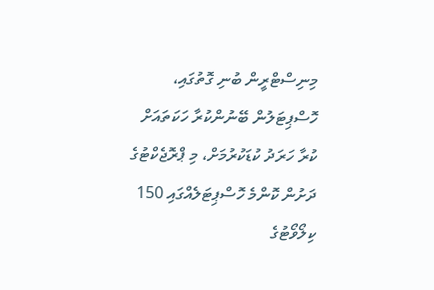މިނިސްޓްރީން ބުނި ގޮތުގައި، ހޮސްޕިޓަލުން ބޭނުންކުރާ ހަކަތައަށް ކުރާ ހަރަދު ކުޑަކުރުމަށް، މި ޕްރޮޖެކްޓުގެ ދަށުން ކޮންމެ ހޮސްޕިޓަލެއްގައި 150 ކިލޯވޯޓުގެ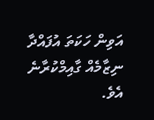އަވިން ހަކަތަ އުފައްދާ ނިޒާމެއް ގާއިމްކުރާނެ އެވެ.